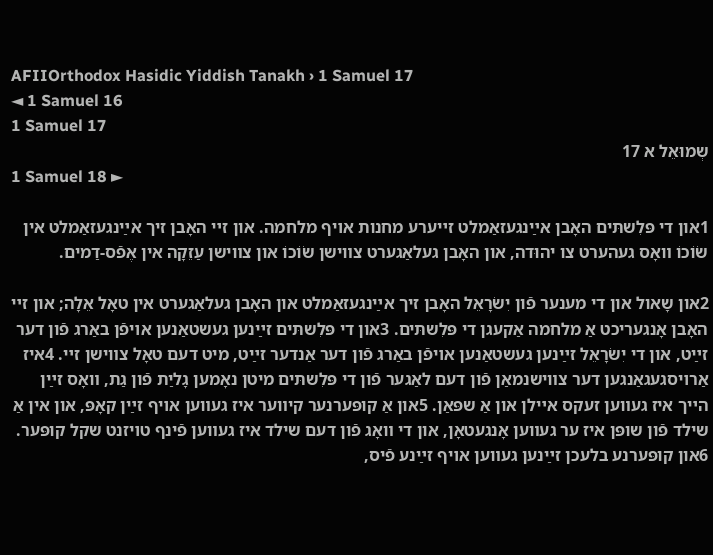AFIIOrthodox Hasidic Yiddish Tanakh › 1 Samuel 17
◄ 1 Samuel 16
1 Samuel 17
שְמוּאֵל א 17
1 Samuel 18 ►

1און די פּלִשתּים האָבן אײַנגעזאַמלט זײערע מחנות אױף מלחמה. און זײ האָבן זיך אײַנגעזאַמלט אין שׂוֹכוֹ װאָס געהערט צו יהוּדה, און האָבן געלאַגערט צװישן שׂוֹכוֹ און צװישן עַזֵקָה אין אֶפֿס-דַמים.

2און שָאול און די מענער פֿון יִשׂרָאֵל האָבן זיך אײַנגעזאַמלט און האָבן געלאַגערט אין טאָל אֵלָה; און זײ האָבן אָנגעריכט אַ מלחמה אַקעגן די פּלִשתּים. 3און די פּלִשתּים זײַנען געשטאַנען אױפֿן באַרג פֿון דער זײַט, און די יִשׂרָאֵל זײַנען געשטאַנען אױפֿן באַרג פֿון דער אַנדער זײַט, מיט דעם טאָל צװישן זײ. 4איז אַרױסגעגאַנגען דער צװישנמאַן פֿון דעם לאַגער פֿון די פּלִשתּים מיטן נאָמען גָליַת פֿון גַת, װאָס זײַן הײך איז געװען זעקס אײלן און אַ שפּאַן. 5און אַ קופּערנער קיװער איז געװען אױף זײַן קאָפּ, און אין אַ שילד פֿון שופּן איז ער געװען אָנגעטאָן, און די װאָג פֿון דעם שילד איז געװען פֿינף טױזנט שקל קופּער. 6און קופּערנע בלעכן זײַנען געװען אױף זײַנע פֿיס,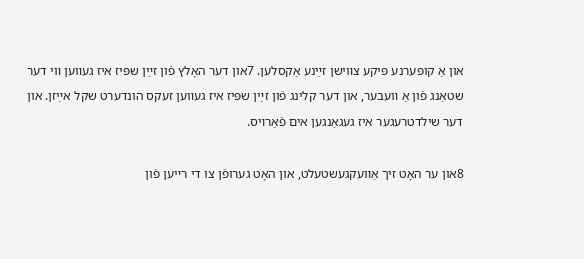און אַ קופּערנע פּיקע צװישן זײַנע אַקסלען. 7און דער האָלץ פֿון זײַן שפּיז איז געװען װי דער שטאַנג פֿון אַ װעבער, און דער קלינג פֿון זײַן שפּיז איז געװען זעקס הונדערט שקל אײַזן. און דער שילדטרעגער איז געגאַנגען אים פֿאַרױס.

8און ער האָט זיך אַװעקגעשטעלט, און האָט גערופֿן צו די רײען פֿון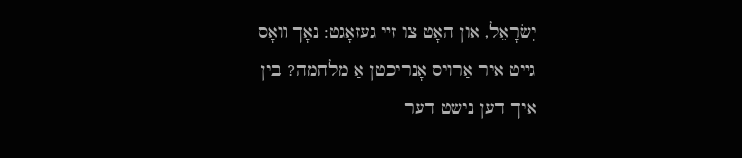יִשׂרָאֵל, און האָט צו זײ געזאָגט: נאָך װאָס גײט איר אַרױס אָנריכטן אַ מלחמה? בין איך דען נישט דער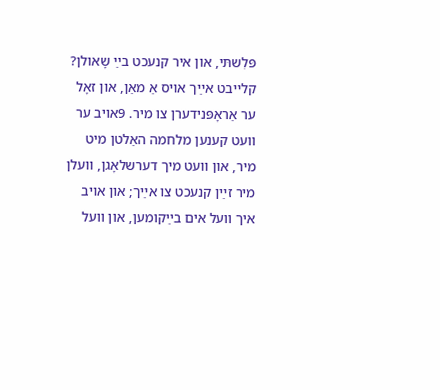פּלִשתּי, און איר קנעכט בײַ שָאולן? קלײבט אײַך אױס אַ מאַן, און זאָל ער אַראָפּנידערן צו מיר. 9אױב ער װעט קענען מלחמה האַלטן מיט מיר, און װעט מיך דערשלאָגן, װעלן מיר זײַן קנעכט צו אײַך; און אױב איך װעל אים בײַקומען, און װעל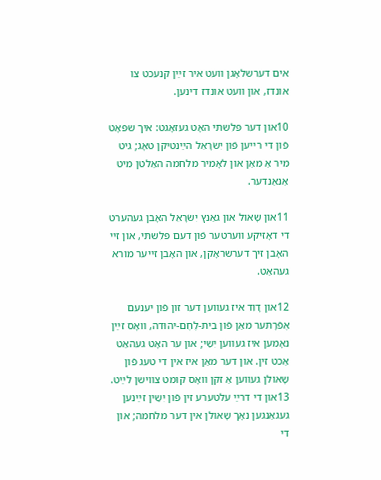אים דערשלאָגן װעט איר זײַן קנעכט צו אונדז, און װעט אונדז דינען.

10און דער פּלִשתּי האָט געזאָגט: איך שפּאָט פֿון די רײען פֿון יִשׂרָאֵל הײַנטיקן טאָג; גיט מיר אַ מאַן און לאָמיר מלחמה האַלטן מיט אַנאַנדער.

11און שָאול און גאַנץ יִשׂרָאֵל האָבן געהערט די דאָזיקע װערטער פֿון דעם פּלִשתּי, און זײ האָבן זיך דערשראָקן, און האָבן זײער מורא געהאַט.

12און דָוִד איז געװען דער זון פֿון יענעם אֶפֿרָתער מאַן פֿון בֵית-לֶחֶם-יהוּדה, װאָס זײַן נאָמען איז געװען יִשַי; און ער האָט געהאַט אַכט זין. און דער מאַן איז אין די טעג פֿון שָאולן געװען אַ זקן װאָס קומט צװישן לײַט. 13און די דרײַ עלטערע זין פֿון יִשַין זײַנען געגאַנגען נאָך שָאולן אין דער מלחמה; און די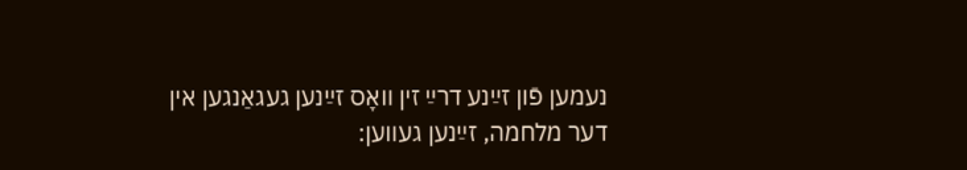נעמען פֿון זײַנע דרײַ זין װאָס זײַנען געגאַנגען אין דער מלחמה, זײַנען געװען: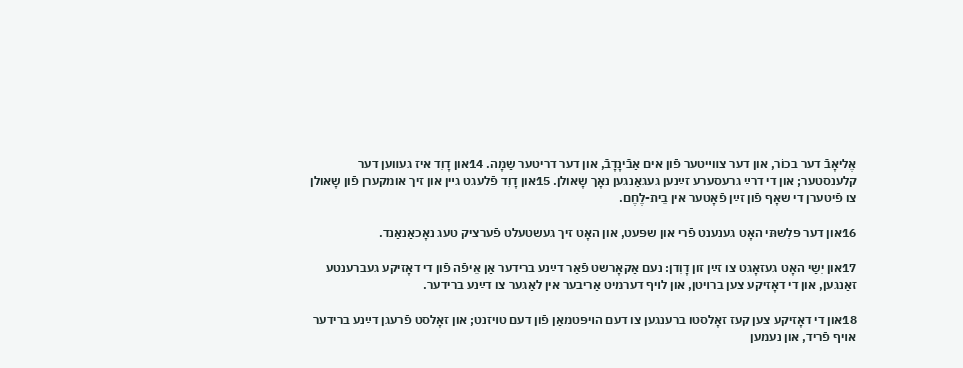אֶליאָבֿ דער בכוֹר, און דער צװײטער פֿון אים אַבֿינָדָבֿ, און דער דריטער שַמָה. 14און דָוִד איז געװען דער קלענסטער; און די דרײַ גרעסערע זײַנען געגאַנגען נאָך שָאולן. 15און דָוִד פֿלעגט גײן און זיך אומקערן פֿון שָאולן צו פֿיטערן די שאָף פֿון זײַן פֿאָטער אין בֵית-לֶחֶם.

16און דער פּלִשתּי האָט גענענט פֿרי און שפּעט, און האָט זיך געשטעלט פֿערציק טעג נאָכאַנאַנד.

17און יִשַי האָט געזאָגט צו זײַן זון דָוִדן: נעם אַקאָרשט פֿאַר דײַנע ברידער אַן אֵיפֿה פֿון די דאָזיקע געברענטע זאַנגען, און די דאָזיקע צען ברױטן, און לױף דערמיט אַריבער אין לאַגער צו דײַנע ברידער.

18און די דאָזיקע צען קעז זאָלסטו ברענגען צו דעם הױפּטמאַן פֿון דעם טױזנט; און זאָלסט פֿרעגן דײַנע ברידער אױף פֿריד, און נעמען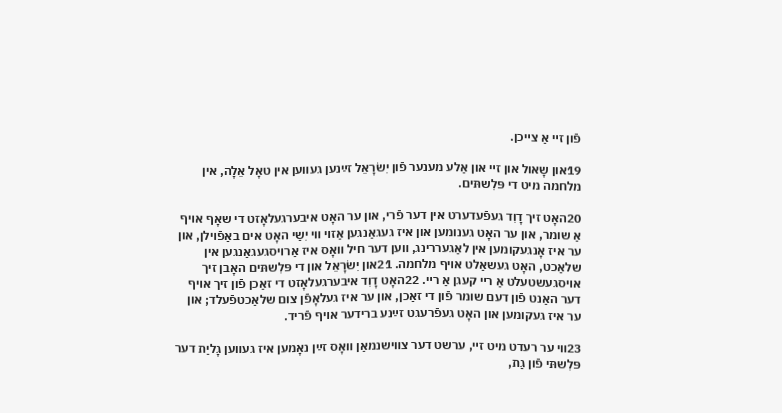פֿון זײ אַ צײכן.

19און שָאול און זײ און אַלע מענער פֿון יִשׂרָאֵל זײַנען געװען אין טאָל אֵלָה, אין מלחמה מיט די פּלִשתּים.

20האָט זיך דָוִד געפֿעדערט אין דער פֿרי, און ער האָט איבערגעלאָזט די שאָף אױף אַ שומר, און ער האָט גענומען און איז געגאַנגען אַזױ װי יִשַי האָט אים באַפֿױלן, און ער איז אָנגעקומען אין לאַגעררינג, װען דער חיל װאָס איז אַרױסגעגאַנגען אין שלאַכט, האָט געשאַלט אױף מלחמה. 21און יִשׂרָאֵל און די פּלִשתּים האָבן זיך אױסגעשטעלט אַ רײ קעגן אַ רײ. 22האָט דָוִד איבערגעלאָזט די זאַכן פֿון זיך אױף דער האַנט פֿון דעם שומר פֿון די זאַכן, און ער איז געלאָפֿן צום שלאַכטפֿעלד; און ער איז געקומען און האָט געפֿרעגט זײַנע ברידער אױף פֿריד.

23װי ער רעדט מיט זײ, ערשט דער צװישנמאַן װאָס זײַן נאָמען איז געװען גָליַת דער פּלִשתּי פֿון גַת,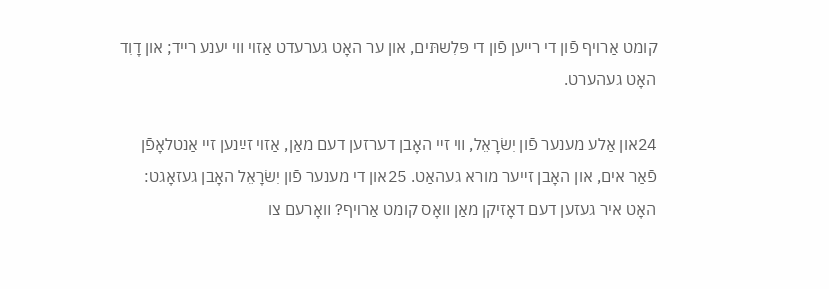קומט אַרױף פֿון די רײען פֿון די פּלִשתּים, און ער האָט גערעדט אַזױ װי יענע רײד; און דָוִד האָט געהערט.

24און אַלע מענער פֿון יִשׂרָאֵל, װי זײ האָבן דערזען דעם מאַן, אַזױ זײַנען זײ אַנטלאָפֿן פֿאַר אים, און האָבן זײער מורא געהאַט. 25און די מענער פֿון יִשׂרָאֵל האָבן געזאָגט: האָט איר געזען דעם דאָזיקן מאַן װאָס קומט אַרױף? װאָרעם צו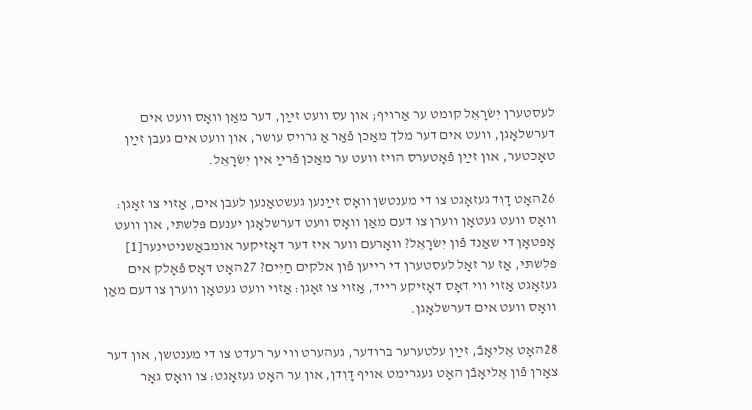לעסטערן יִשׂרָאֵל קומט ער אַרױף; און עס װעט זײַן, דער מאַן װאָס װעט אים דערשלאָגן, װעט אים דער מלך מאַכן פֿאַר אַ גרױס עושר, און װעט אים געבן זײַן טאָכטער, און זײַן פֿאָטערס הױז װעט ער מאַכן פֿרײַ אין יִשׂרָאֵל.

26האָט דָוִד געזאָגט צו די מענטשן װאָס זײַנען געשטאַנען לעבן אים, אַזױ צו זאָגן: װאָס װעט געטאָן װערן צו דעם מאַן װאָס װעט דערשלאָגן יענעם פּלִשתּי, און װעט אָפּטאָן די שאַנד פֿון יִשׂרָאֵל? װאָרעם װער איז דער דאָזיקער אומבאַשניטינער[1] פּלִשתּי, אַז ער זאָל לעסטערן די רײען פֿון אלֹקים חַיִּים? 27האָט דאָס פֿאָלק אים געזאָגט אַזױ װי דאָס דאָזיקע רײד, אַזױ צו זאָגן: אַזױ װעט געטאָן װערן צו דעם מאַן װאָס װעט אים דערשלאָגן.

28האָט אֶליאָבֿ, זײַן עלטערער ברודער, געהערט װי ער רעדט צו די מענטשן, און דער צאָרן פֿון אֶליאָבֿן האָט געגרימט אױף דָוִדן, און ער האָט געזאָגט: צו װאָס גאָר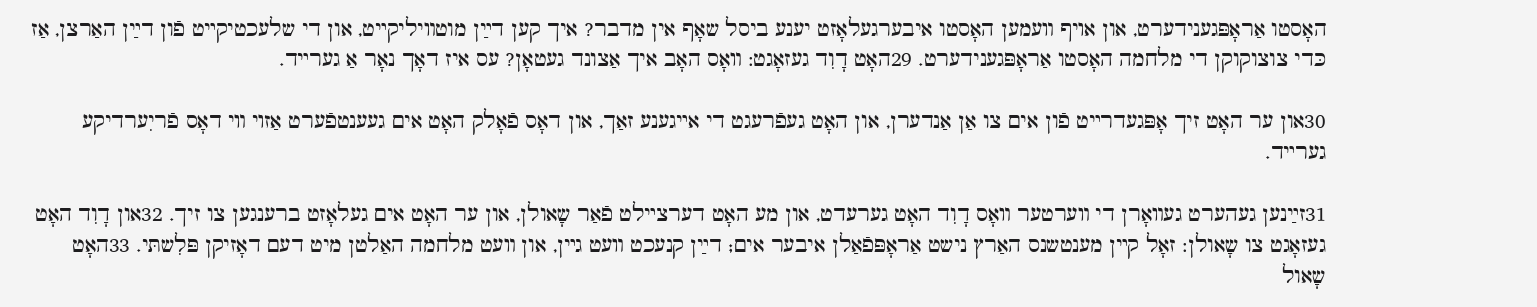האָסטו אַראָפּגענידערט, און אױף װעמען האָסטו איבערגעלאָזט יענע ביסל שאָף אין מדבר? איך קען דײַן מוטװיליקײט, און די שלעכטיקײט פֿון דײַן האַרצן, אַז כּדי צוצוקוקן די מלחמה האָסטו אַראָפּגענידערט. 29האָט דָוִד געזאָגט: װאָס האָב איך אַצונד געטאָן? עס איז דאָך נאָר אַ גערײד.

30און ער האָט זיך אָפּגעדרײט פֿון אים צו אַן אַנדערן, און האָט געפֿרעגט די אײגענע זאַך, און דאָס פֿאָלק האָט אים געענטפֿערט אַזױ װי דאָס פֿריִערדיקע גערײד.

31זײַנען געהערט געװאָרן די װערטער װאָס דָוִד האָט גערעדט, און מע האָט דערצײלט פֿאַר שָאולן, און ער האָט אים געלאָזט ברענגען צו זיך. 32און דָוִד האָט געזאָגט צו שָאולן: זאָל קײן מענטשנס האַרץ נישט אַראָפּפֿאַלן איבער אים; דײַן קנעכט װעט גײן, און װעט מלחמה האַלטן מיט דעם דאָזיקן פּלִשתּי. 33האָט שָאול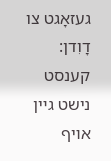געזאָגט צו דָוִדן: קענסט נישט גײן אױף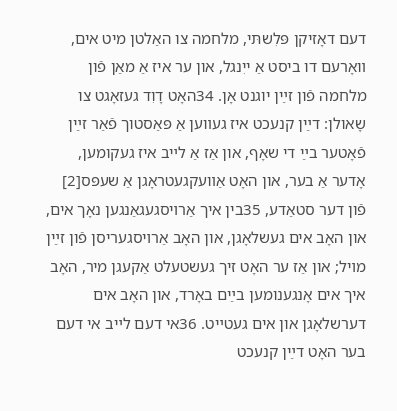דעם דאָזיקן פּלִשתּי, מלחמה צו האַלטן מיט אים, װאָרעם דו ביסט אַ ייִנגל, און ער איז אַ מאַן פֿון מלחמה פֿון זײַן יוגנט אָן. 34האָט דָוִד געזאָגט צו שָאולן: דײַן קנעכט איז געװען אַ פּאַסטוך פֿאַר זײַן פֿאָטער בײַ די שאָף, און אַז אַ לײב איז געקומען, אָדער אַ בער, און האָט אַװעקגעטראָגן אַ שעפּס[2] פֿון דער סטאַדע, 35בין איך אַרױסגעגאַנגען נאָך אים, און האָב אים געשלאָגן, און האָב אַרױסגעריסן פֿון זײַן מױל; און אַז ער האָט זיך געשטעלט אַקעגן מיר, האָב איך אים אָנגענומען בײַם באָרד, און האָב אים דערשלאָגן און אים געטײט. 36אי דעם לײב אי דעם בער האָט דײַן קנעכט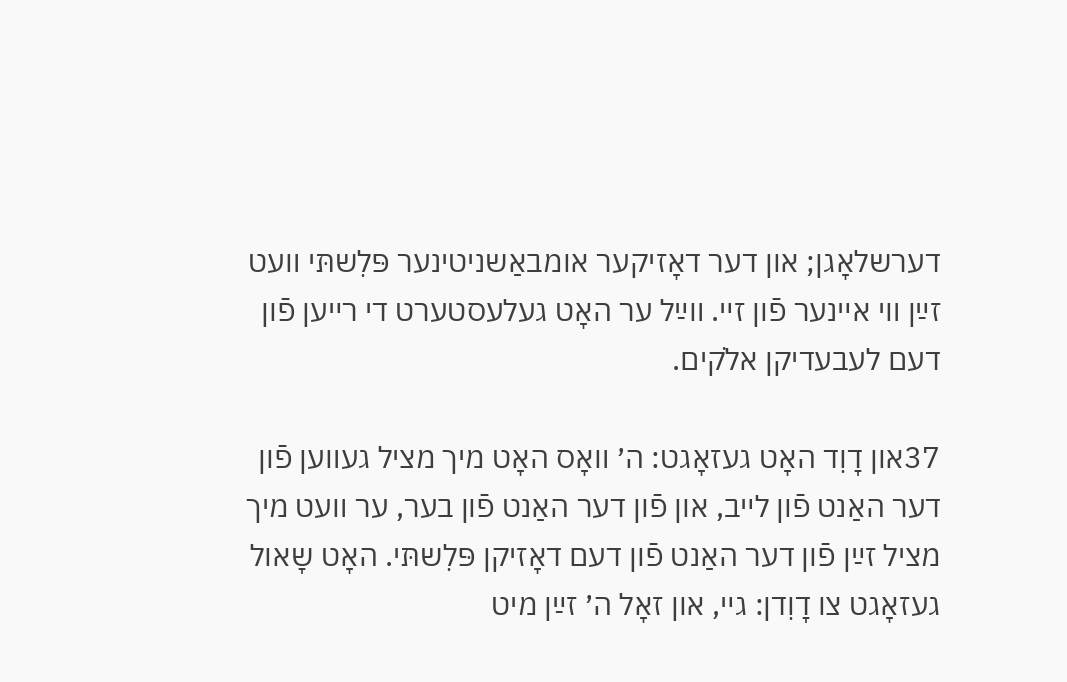דערשלאָגן; און דער דאָזיקער אומבאַשניטינער פּלִשתּי װעט זײַן װי אײנער פֿון זײ. װײַל ער האָט געלעסטערט די רײען פֿון דעם לעבעדיקן אלֹקים.

37און דָוִד האָט געזאָגט: ה׳ װאָס האָט מיך מציל געװען פֿון דער האַנט פֿון לײב, און פֿון דער האַנט פֿון בער, ער װעט מיך מציל זײַן פֿון דער האַנט פֿון דעם דאָזיקן פּלִשתּי. האָט שָאול געזאָגט צו דָוִדן: גײ, און זאָל ה׳ זײַן מיט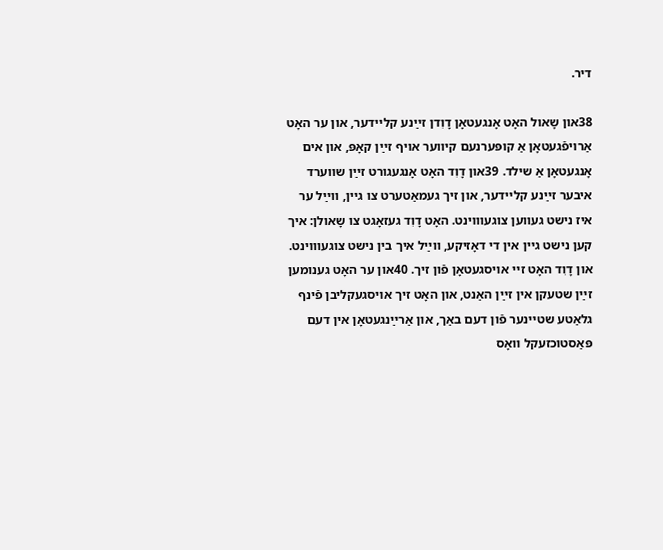דיר.

38און שָאול האָט אָנגעטאָן דָוִדן זײַנע קלײדער, און ער האָט אַרױפֿגעטאָן אַ קופּערנעם קיװער אױף זײַן קאָפּ, און אים אָנגעטאָן אַ שילד. 39און דָוִד האָט אָנגעגורט זײַן שװערד איבער זײַנע קלײדער, און זיך געמאַטערט צו גײן, װײַל ער איז נישט געװען צוגעװױנט. האָט דָוִד געזאָגט צו שָאולן: איך קען נישט גײן אין די דאָזיקע, װײַל איך בין נישט צוגעװױנט. און דָוִד האָט זײ אױסגעטאָן פֿון זיך. 40און ער האָט גענומען זײַן שטעקן אין זײַן האַנט, און האָט זיך אױסגעקליבן פֿינף גלאַטע שטײנער פֿון דעם באַך, און אַרײַנגעטאָן אין דעם פּאַסטוכזעקל װאָס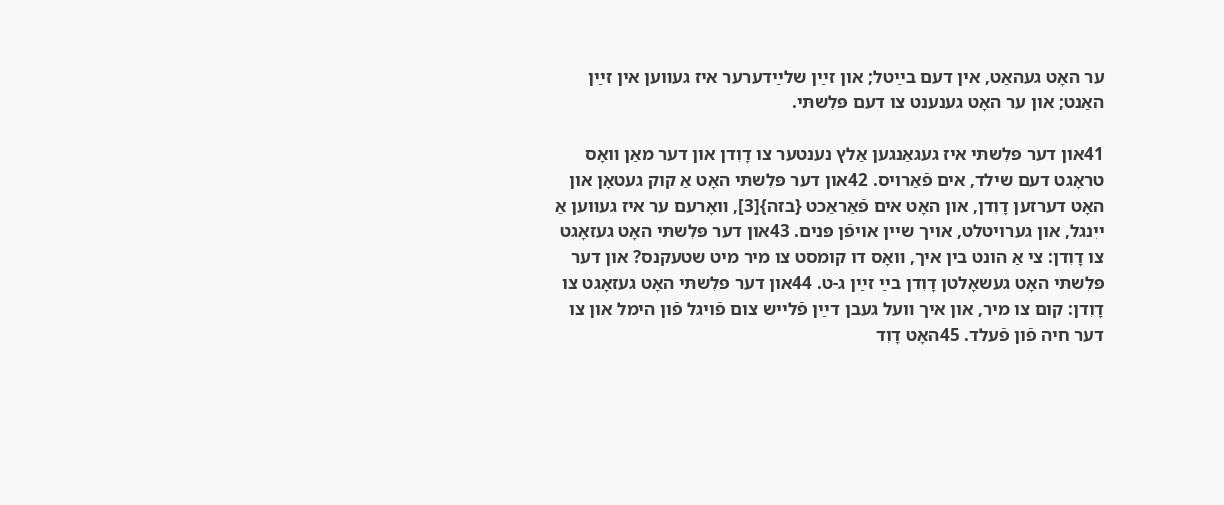ער האָט געהאַט, אין דעם בײַטל; און זײַן שלײַדערער איז געװען אין זײַן האַנט; און ער האָט גענענט צו דעם פּלִשתּי.

41און דער פּלִשתּי איז געגאַנגען אַלץ נענטער צו דָוִדן און דער מאַן װאָס טראָגט דעם שילד, אים פֿאַרױס. 42און דער פּלִשתּי האָט אַ קוק געטאָן און האָט דערזען דָוִדן, און האָט אים פֿאַראַכט {בזה}[3], װאָרעם ער איז געװען אַ ייִנגל, און גערױטלט, אױך שײן אױפֿן פּנים. 43און דער פּלִשתּי האָט געזאָגט צו דָוִדן: צי אַ הונט בין איך, װאָס דו קומסט צו מיר מיט שטעקנס? און דער פּלִשתּי האָט געשאָלטן דָוִדן בײַ זײַן ג-ט. 44און דער פּלִשתּי האָט געזאָגט צו דָוִדן: קום צו מיר, און איך װעל געבן דײַן פֿלײש צום פֿױגל פֿון הימל און צו דער חיה פֿון פֿעלד. 45האָט דָוִד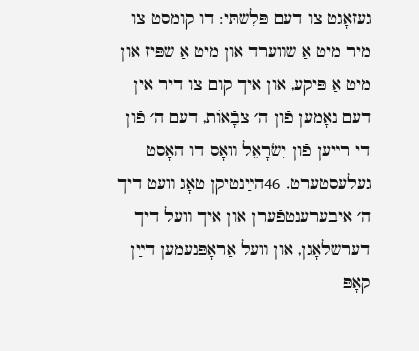געזאָגט צו דעם פּלִשתּי: דו קומסט צו מיר מיט אַ שװערד און מיט אַ שפּיז און מיט אַ פּיקע, און איך קום צו דיר אין דעם נאָמען פֿון ה׳ צבָֿאוֹת, דעם ה׳ פֿון די רײען פֿון יִשׂרָאֵל װאָס דו האָסט געלעסטערט. 46הײַנטיקן טאָג װעט דיך ה׳ איבערענטפֿערן און איך װעל דיך דערשלאָגן, און װעל אַראָפּנעמען דײַן קאָפּ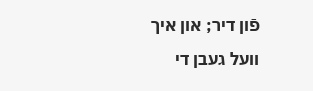פֿון דיר; און איך װעל געבן די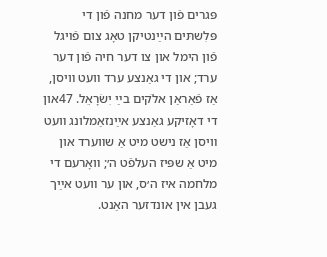פּגרים פֿון דער מחנה פֿון די פּלִשתּים הײַנטיקן טאָג צום פֿױגל פֿון הימל און צו דער חיה פֿון דער ערד; און די גאַנצע ערד װעט װיסן, אַז פֿאַראַן אלֹקים בײַ יִשׂרָאֵל. 47און די דאָזיקע גאַנצע אײַנזאַמלונג װעט װיסן אַז נישט מיט אַ שװערד און מיט אַ שפּיז העלפֿט ה׳; װאָרעם די מלחמה איז ה׳ס, און ער װעט אײַך געבן אין אונדזער האַנט.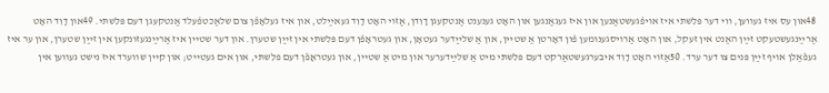48און עס איז געװען, װי דער פּלִשתּי איז אױפֿגעשטאַנען און איז געגאַנגען און האָט גענענט אַנטקעגן דָוִדן, אַזױ האָט דָוִד געאײַלט, און איז געלאָפֿן צום שלאַכטפֿעלד אַנטקעגן דעם פּלִשתּי. 49און דָוִד האָט אַרײַנגעשטעקט זײַן האַנט אין זעקל, און האָט אַרױסגענומען פֿון דאָרטן אַ שטײן, און אַ שלײַדער געטאָן, און געטראָפֿן דעם פּלִשתּי אין זײַן שטערן. און דער שטײן איז אַרײַנגעזונקען אין זײַן שטערן, און ער איז געפֿאַלן אױף זײַן פּנים צו דער ערד. 50אַזױ האָט דָוִד איבערגעשטאַרקט דעם פּלִשתּי מיט אַ שלײַדערער און מיט אַ שטײן, און געטראָפֿן דעם פּלִשתּי, און אים געטײט; און קײן שװערד איז נישט געװען אין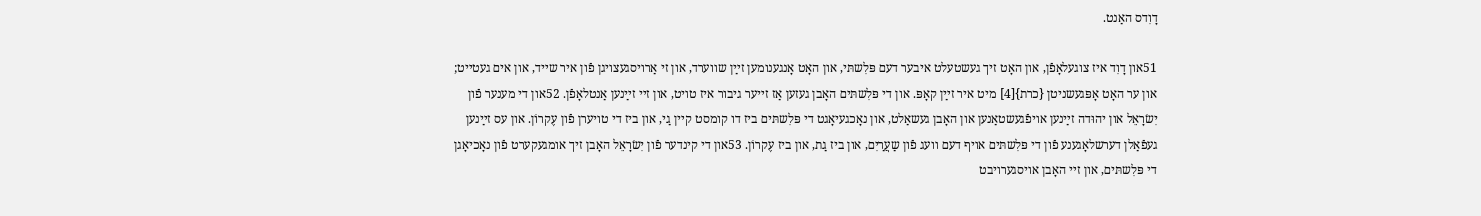דָוִדס האַנט.

51און דָוִד איז צוגעלאָפֿן, און האָט זיך געשטעלט איבער דעם פּלִשתּי, און האָט אָנגענומען זײַן שװערד, און זי אַרױסגעצױגן פֿון איר שײד, און אים געטײט; און ער האָט אָפּגעשניטן {כרת}[4] מיט איר זײַן קאָפּ. און די פּלִשתּים האָבן געזען אַז זײער גיבור איז טױט, און זײ זײַנען אַנטלאָפֿן. 52און די מענער פֿון יִשׂרָאֵל און יהוּדה זײַנען אױפֿגעשטאַנען און האָבן געשאַלט, און נאָכגעיאָגט די פּלִשתּים ביז דו קומסט קײן גַי, און ביז די טױערן פֿון עֶקרוֹן. און עס זײַנען געפֿאַלן דערשלאָגענע פֿון די פּלִשתּים אױף דעם װעג פֿון שַעֲרַיִם, און ביז גַת, און ביז עֶקרוֹן. 53און די קינדער פֿון יִשׂרָאֵל האָבן זיך אומגעקערט פֿון נאָכיאָגן די פּלִשתּים, און זײ האָבן אױסגערױבט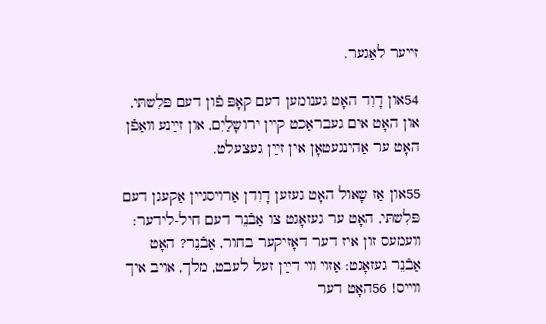זײער לאַגער.

54און דָוִד האָט גענומען דעם קאָפּ פֿון דעם פּלִשתּי, און האָט אים געבראַכט קײן ירושָלַיִם, און זײַנע װאַפֿן האָט ער אַהינגעטאָן אין זײַן געצעלט.

55און אַז שָאול האָט געזען דָוִדן אַרױסגײן אַקעגן דעם פּלִשתּי, האָט ער געזאָגט צו אַבֿנֵר דעם חיל-לידער: װעמעס זון איז דער דאָזיקער בחור, אַבֿנֵר? האָט אַבֿנֵר געזאָגט: אַזױ װי דײַן זעל לעבט, מלך, אױב איך װײס! 56האָט דער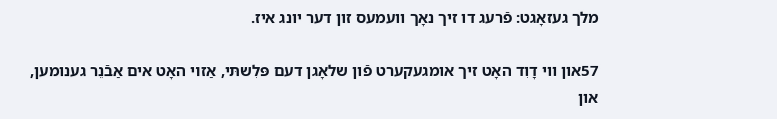מלך געזאָגט: פֿרעג דו זיך נאָך װעמעס זון דער יונג איז.

57און װי דָוִד האָט זיך אומגעקערט פֿון שלאָגן דעם פּלִשתּי, אַזױ האָט אים אַבֿנֵר גענומען, און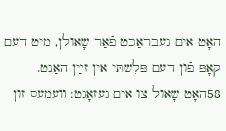האָט אים געבראַכט פֿאַר שָאולן, מיט דעם קאָפּ פֿון דעם פּלִשתּי אין זײַן האַנט. 58האָט שָאול צו אים געזאָגט: װעמעס זון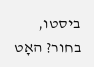ביסטו, בחור? האָט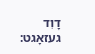דָוִד געזאָגט: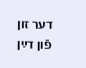דער זון פֿון דײַן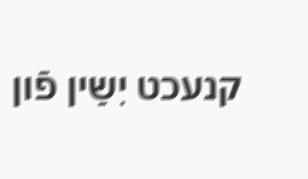קנעכט יִשַין פֿון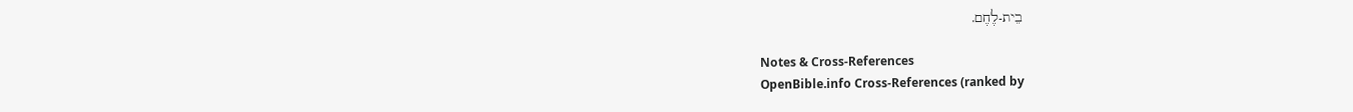בֵית-לֶחֶם.

Notes & Cross-References
OpenBible.info Cross-References (ranked by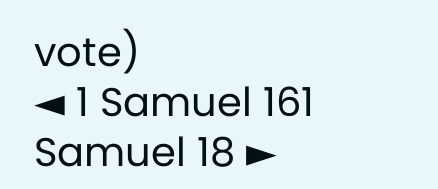vote)
◄ 1 Samuel 161 Samuel 18 ►